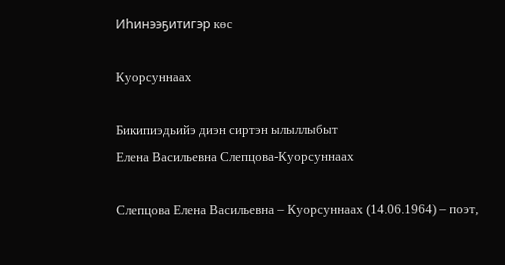Иһинээҕитигэр көс

Куорсуннаах

Бикипиэдьийэ диэн сиртэн ылыллыбыт
Елена Васильевна Слепцова-Куорсуннаах

Слепцова Елена Васильевна – Куорсуннаах (14.06.1964) – поэт,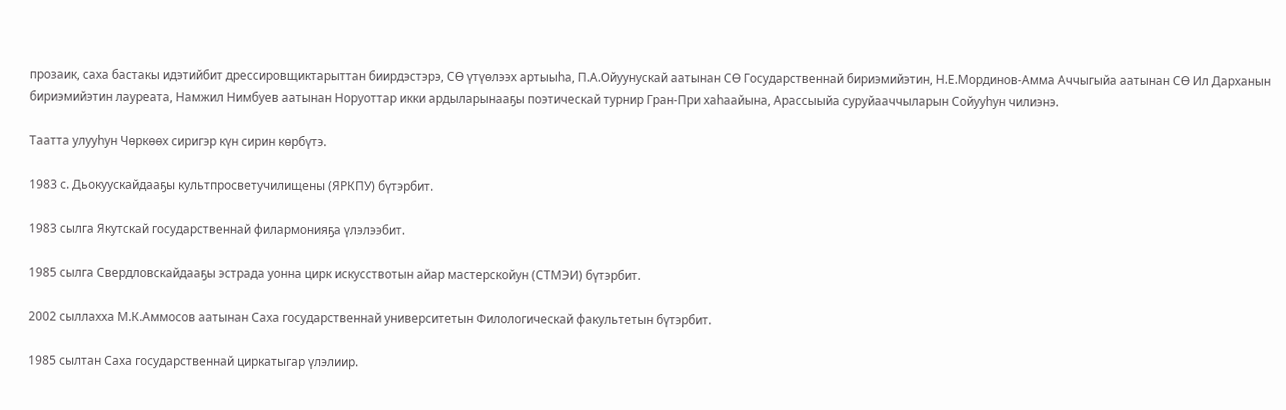прозаик, саха бастакы идэтийбит дрессировщиктарыттан биирдэстэрэ, СӨ үтүөлээх артыыһа, П.А.Ойуунускай аатынан СӨ Государственнай бириэмийэтин, Н.Е.Мординов-Амма Аччыгыйа аатынан СӨ Ил Дарханын бириэмийэтин лауреата, Намжил Нимбуев аатынан Норуоттар икки ардыларынааҕы поэтическай турнир Гран-При хаһаайына, Арассыыйа суруйааччыларын Сойууһун чилиэнэ.

Таатта улууһун Чөркөөх сиригэр күн сирин көрбүтэ.

1983 с. Дьокуускайдааҕы культпросветучилищены (ЯРКПУ) бүтэрбит.

1983 сылга Якутскай государственнай филармонияҕа үлэлээбит.

1985 сылга Свердловскайдааҕы эстрада уонна цирк искусствотын айар мастерскойун (СТМЭИ) бүтэрбит.

2002 сыллахха М.К.Аммосов аатынан Саха государственнай университетын Филологическай факультетын бүтэрбит.

1985 сылтан Саха государственнай циркатыгар үлэлиир.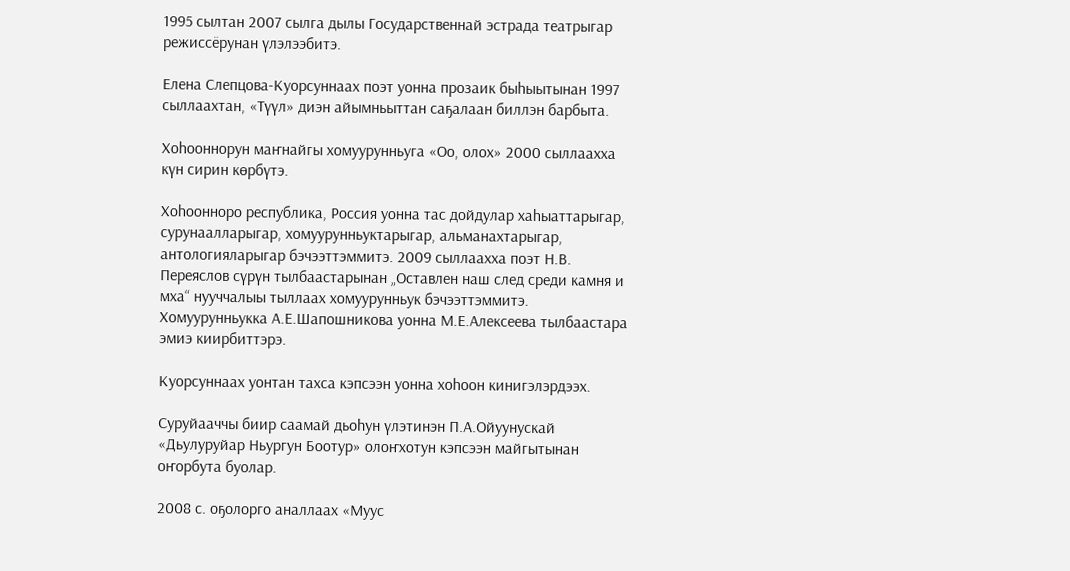1995 сылтан 2007 сылга дылы Государственнай эстрада театрыгар режиссёрунан үлэлээбитэ.

Елена Слепцова-Куорсуннаах поэт уонна прозаик быһыытынан 1997 сыллаахтан, «Түүл» диэн айымньыттан саҕалаан биллэн барбыта.

Хоһооннорун маҥнайгы хомуурунньуга «Оо, олох» 2000 сыллаахха күн сирин көрбүтэ.

Хоһоонноро республика, Россия уонна тас дойдулар хаһыаттарыгар, сурунаалларыгар, хомуурунньуктарыгар, альманахтарыгар, антологияларыгар бэчээттэммитэ. 2009 сыллаахха поэт Н.В. Переяслов сүрүн тылбаастарынан „Оставлен наш след среди камня и мха“ нууччалыы тыллаах хомуурунньук бэчээттэммитэ. Хомуурунньукка А.Е.Шапошникова уонна М.Е.Алексеева тылбаастара эмиэ киирбиттэрэ.

Куорсуннаах уонтан тахса кэпсээн уонна хоһоон кинигэлэрдээх.

Суруйааччы биир саамай дьоһун үлэтинэн П.А.Ойуунускай «Дьулуруйар Ньургун Боотур» олоҥхотун кэпсээн майгытынан оҥорбута буолар.

2008 с. оҕолорго аналлаах «Муус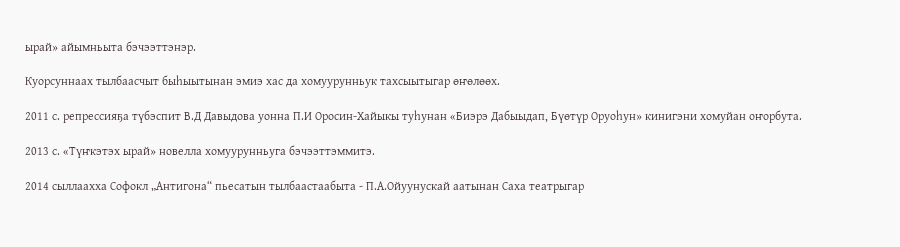ырай» айымньыта бэчээттэнэр.

Куорсуннаах тылбаасчыт быһыытынан эмиэ хас да хомуурунньук тахсыытыгар өҥөлөөх.

2011 с. репрессияҕа түбэспит В.Д Давыдова уонна П.И Оросин-Хайыкы туһунан «Биэрэ Дабыыдап, Бүөтүр Оруоһун» кинигэни хомуйан оҥорбута.

2013 с. «Түҥкэтэх ырай» новелла хомуурунньуга бэчээттэммитэ.

2014 сыллаахха Софокл „Антигона“ пьесатын тылбаастаабыта - П.А.Ойуунускай аатынан Саха театрыгар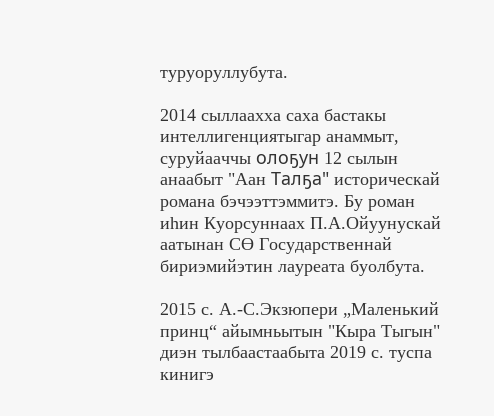туруоруллубута.

2014 сыллаахха саха бастакы интеллигенциятыгар анаммыт, суруйааччы олоҕун 12 сылын анаабыт "Аан Талҕа" историческай романа бэчээттэммитэ. Бу роман иһин Куорсуннаах П.А.Ойуунускай аатынан СӨ Государственнай бириэмийэтин лауреата буолбута.

2015 с. А.-С.Экзюпери „Маленький принц“ айымньытын "Кыра Тыгын" диэн тылбаастаабыта 2019 с. туспа кинигэ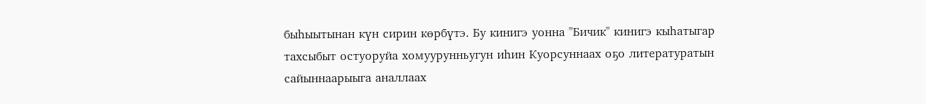быһыытынан күн сирин көрбүтэ. Бу кинигэ уонна "Бичик" кинигэ кыһатыгар тахсыбыт остуоруйа хомуурунньугун иһин Куорсуннаах оҕо литературатын сайыннаарыыга аналлаах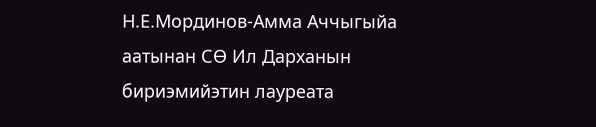Н.Е.Мординов-Амма Аччыгыйа аатынан СӨ Ил Дарханын бириэмийэтин лауреата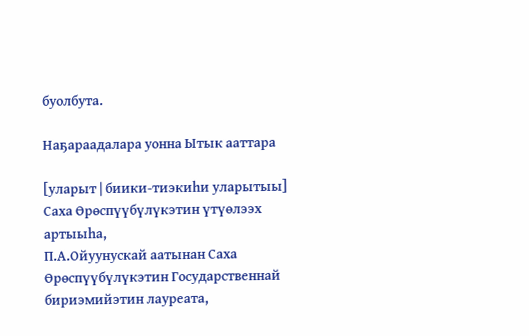буолбута.

Наҕараадалара уонна Ытык ааттара

[уларыт | биики-тиэкиһи уларытыы]
Саха Өрөспүүбүлүкэтин үтүөлээх артыыһа,
П.А.Ойуунускай аатынан Саха Өрөспүүбүлүкэтин Государственнай бириэмийэтин лауреата,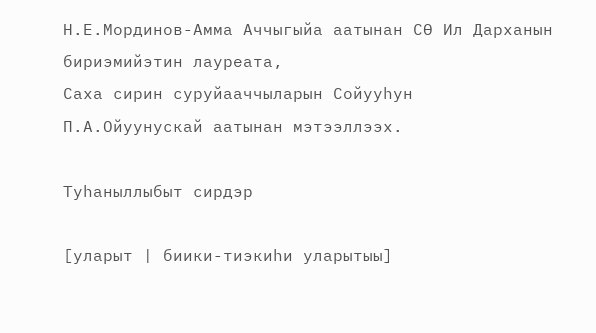Н.Е.Мординов-Амма Аччыгыйа аатынан СӨ Ил Дарханын бириэмийэтин лауреата,
Саха сирин суруйааччыларын Сойууһун П.А.Ойуунускай аатынан мэтээллээх.

Туһаныллыбыт сирдэр

[уларыт | биики-тиэкиһи уларытыы]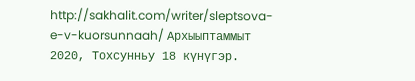http://sakhalit.com/writer/sleptsova-e-v-kuorsunnaah/ Архыыптаммыт 2020, Тохсунньу 18 күнүгэр.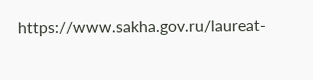https://www.sakha.gov.ru/laureat-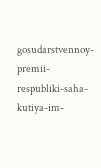gosudarstvennoy-premii-respubliki-saha-kutiya-im-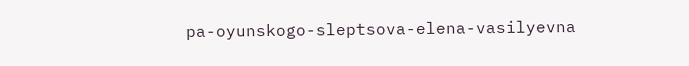pa-oyunskogo-sleptsova-elena-vasilyevna